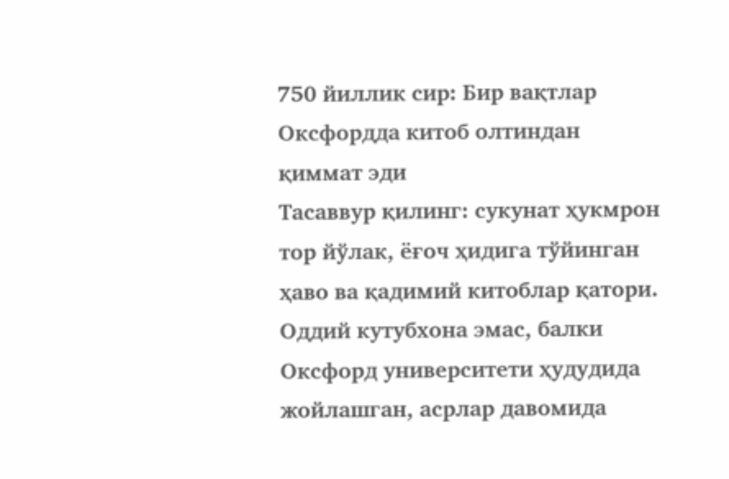750 йиллик сир: Бир вақтлар Оксфордда китоб олтиндан қиммат эди
Тасаввур қилинг: сукунат ҳукмрон тор йўлак, ёғоч ҳидига тўйинган ҳаво ва қадимий китоблар қатори. Оддий кутубхона эмас, балки Оксфорд университети ҳудудида жойлашган, асрлар давомида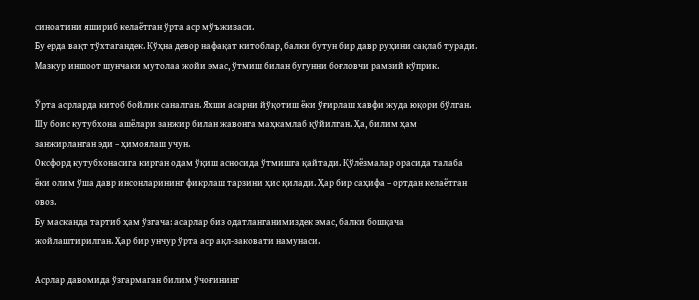синоатини яшириб келаётган ўрта аср мўъжизаси.
Бу ерда вақт тўхтагандек. Кўҳна девор нафақат китоблар, балки бутун бир давр руҳини сақлаб туради. Мазкур иншоот шунчаки мутолаа жойи эмас, ўтмиш билан бугунни боғловчи рамзий кўприк.

Ўрта асрларда китоб бойлик саналган. Яхши асарни йўқотиш ёки ўғирлаш хавфи жуда юқори бўлган. Шу боис кутубхона ашёлари занжир билан жавонга маҳкамлаб қўйилган. Ҳа, билим ҳам занжирланган эди – ҳимоялаш учун.
Оксфорд кутубхонасига кирган одам ўқиш асносида ўтмишга қайтади. Қўлёзмалар орасида талаба ёки олим ўша давр инсонларининг фикрлаш тарзини ҳис қилади. Ҳар бир саҳифа – ортдан келаётган овоз.
Бу масканда тартиб ҳам ўзгача: асарлар биз одатланганимиздек эмас, балки бошқача жойлаштирилган. Ҳар бир унчур ўрта аср ақл-заковати намунаси.

Асрлар давомида ўзгармаган билим ўчоғининг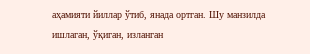аҳамияти йиллар ўтиб, янада ортган. Шу манзилда ишлаган, ўқиган, изланган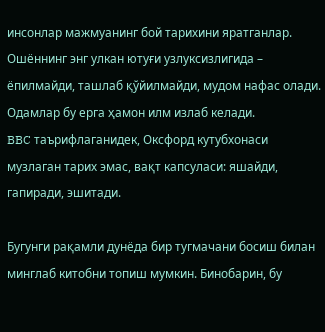инсонлар мажмуанинг бой тарихини яратганлар.
Ошённинг энг улкан ютуғи узлуксизлигида – ёпилмайди, ташлаб қўйилмайди, мудом нафас олади. Одамлар бу ерга ҳамон илм излаб келади.
BBC таърифлаганидек, Оксфорд кутубхонаси музлаган тарих эмас, вақт капсуласи: яшайди, гапиради, эшитади.

Бугунги рақамли дунёда бир тугмачани босиш билан минглаб китобни топиш мумкин. Бинобарин, бу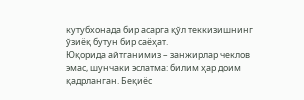кутубхонада бир асарга қўл теккизишнинг ўзиёқ бутун бир саёҳат.
Юқорида айтганимиз – занжирлар чеклов эмас, шунчаки эслатма: билим ҳар доим қадрланган. Беқиёс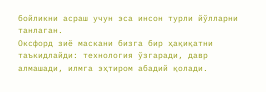бойликни асраш учун эса инсон турли йўлларни танлаган.
Оксфорд зиё маскани бизга бир ҳақиқатни таъкидлайди: технология ўзгаради, давр алмашади, илмга эҳтиром абадий қолади.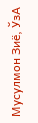Мусулмон Зиё, ЎзА